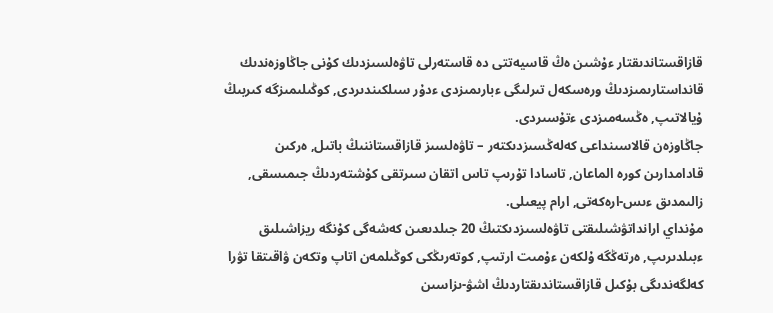قازاقستاندىقتار ءۇشىن ەڭ قاسيەتتى دە قاستەرلى تاۋەلسىزدىك كۇنى جاڭاوزەندىك قانداستارىمىزدىڭ ورەسكەل تىرلىگى ءبارىمىزدى ءدۇر سىلكىندىردى, كوڭىلىمىزگە كىربىڭ ۇيالاتىپ, ەڭسەمىزدى ءتۇسىردى.
جاڭاوزەن قالاسىنداعى كەلەڭسىزدىكتەر – تاۋەلسىز قازاقستاننىڭ باتىل, ەركىن قادامدارىن كورە الماعان, تاسادا تۇرىپ تاس اتقان سىرتقى كۇشتەردىڭ جىمىسقى, زالىمدىق ءىس-ارەكەتى, ارام پيعىلى.
مۇنداي ارانداتۋشىلىقتى تاۋەلسىزدىكتىڭ 20 جىلدىعىن كەشەگى كۇنگە ريزاشىلىق ءبىلدىرىپ, ەرتەڭگە ۇلكەن ءۇمىت ارتىپ, كوتەرىڭكى كوڭىلمەن اتاپ وتكەن ۋاقىتقا تۋرا كەلگەندىگى بۇكىل قازاقستاندىقتاردىڭ اشۋ-ىزاسىن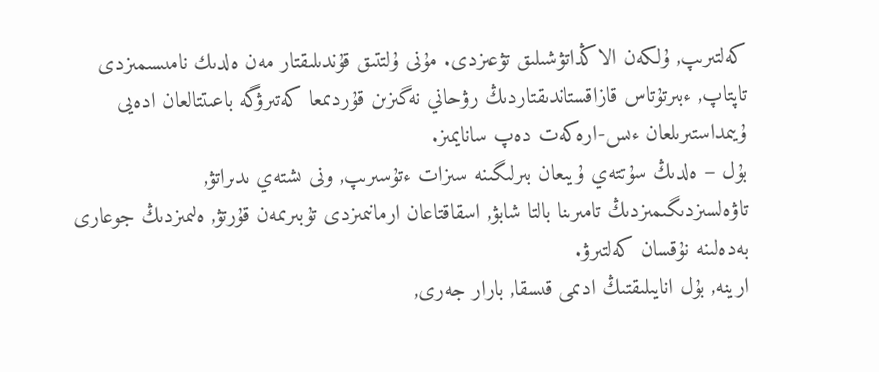كەلتىرىپ, ۇلكەن الاڭداتۋشىلىق تۋعىزدى. مۇنى ۇلتتىق قۇندىلىقتار مەن ەلدىك نامىسىمىزدى تاپتاپ, ءبىرتۇتاس قازاقستاندىقتاردىڭ رۋحاني نەگىزىن قۇردىمعا كەتىرۋگە باعىتتالعان ادەيى ۇيىمداستىرىلعان ءىس-ارەكەت دەپ سانايمىز.
بۇل – ەلدىڭ سۇتتەي ۇيىعان بىرلىگىنە سىزات ءتۇسىرىپ, ونى ىشتەي ىدىراتۋ, تاۋەلسىزدىگىمىزدىڭ تامىرىنا بالتا شابۋ, اسقاقتاعان ارمانىمىزدى تۇبىرىمەن قۇرتۋ, ەلىمىزدىڭ جوعارى بەدەلىنە نۇقسان كەلتىرۋ.
ارينە, بۇل انايىلىقتىڭ ادىمى قىسقا, بارار جەرى,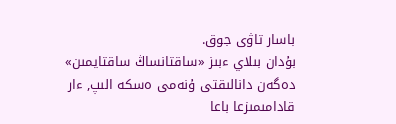باسار تاۋى جوق.
بۇدان بىلاي ءبىز «ساقتانساڭ ساقتايمىن» دەگەن دانالىقتى ۇنەمى ەسكە الىپ, ءار قادامىمىزعا باعا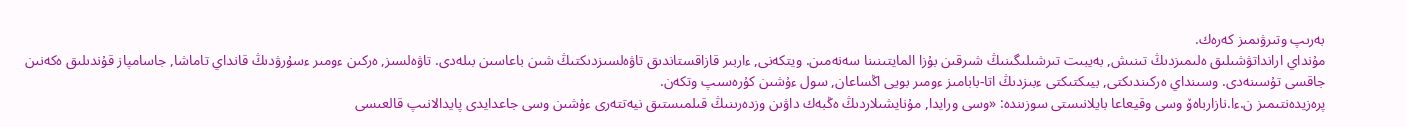بەرىپ وتىرۋىمىز كەرەك.
مۇنداي ارانداتۋشىلىق ەلىمىزدىڭ تىنىش, بەيبىت تىرشىلىگىنىڭ شىرقىن بۇزا المايتىنىنا سەنەمىن. ويتكەنى, ءاربىر قازاقستاندىق تاۋەلسىزدىكتىڭ شىن باعاسىن بىلەدى. تاۋەلسىز, ەركىن ءومىر ءسۇرۋدىڭ قانداي تاماشا, جاسامپاز قۇندىلىق ەكەنىن جاقسى تۇسىنەدى. وسىنداي ەركىندىكتى, بيىكتىكتى ءبىزدىڭ اتا-بابامىز ءومىر بويى اڭساعان, سول ءۇشىن كۇرەسىپ وتكەن.
پرەزيدەنتىمىز ن.ءا.نازارباەۆ وسى وقيعاعا بايلانىستى سوزىندە: «وسى ورايدا, مۇنايشىلاردىڭ ەڭبەك داۋىن وزدەرىنىڭ قىلمىستىق نيەتتەرى ءۇشىن وسى جاعدايدى پايدالانىپ قالعىسى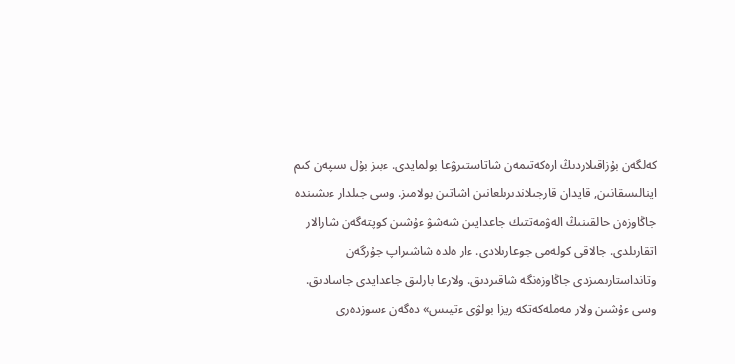كەلگەن بۇزاقىلاردىڭ ارەكەتىمەن شاتاستىرۋعا بولمايدى. ءبىز بۇل ىسپەن كىم اينالىسقانىن, قايدان قارجىلاندىرىلعانىن اشاتىن بولامىز. وسى جىلدار ءىشىندە جاڭاوزەن حالقىنىڭ الەۋمەتتىك جاعدايىن شەشۋ ءۇشىن كوپتەگەن شارالار اتقارىلدى. جالاقى كولەمى جوعارىلادى. ءار ەلدە شاشىراپ جۇرگەن وتانداستارىمىزدى جاڭاوزەنگە شاقىردىق. ولارعا بارلىق جاعدايدى جاسادىق. وسى ءۇشىن ولار مەملەكەتكە ريزا بولۋى ءتيىس» دەگەن ءسوزدەرى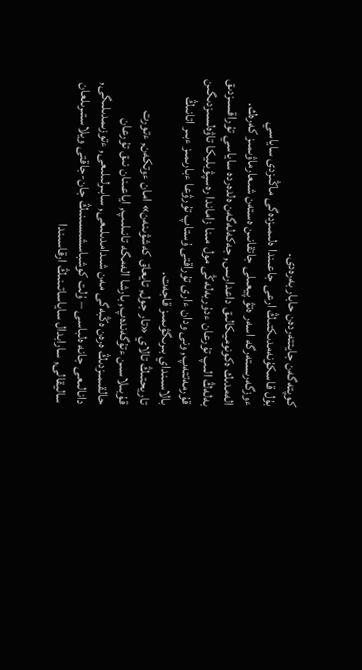كوپتەگەن جايتتەردەن حابار بەرەدى.
بۇل قاسكۇنەمدىكتىڭ ارعى جاعىندا ەلىمىزدەگى ماڭىزدى ساياسي ءوزگەرىستەرگە اسەر ەتۋ پيعىلى جاتقانىن ەستەن شىعارماۋىمىز كەرەك. الەمدىك ەكونوميكالىق داعدارىس, جەكەلەگەن ەلدەردە ساياسي تۇراقسىزدىق بەلەڭ الىپ تۇرعان ءدۇربەلەڭى مول مىنا زاماندا رەسپۋبليكا تاۋەلسىزدىگىن قۇرمەتتەپ, ونى ودان ءارى تۇراقتى ۇستاپ تۇرۋعا ءبارىمىز ءبىر اتانىڭ بالاسىنداي بىرىگۋىمىز قاجەت.
تاريحتىڭ تالاي «تار جول, تايعاق كەشۋىنەن» امان ءوتكەن, ءتورت قۇبىلاسىن ءتۇگەندەپ, بارشا الەمگە تانىلىپ, اياعىنان نىق تۇرعان حالقىمىزدىڭ ەرەن ەڭبەگى مەن شىدامدىلىعى, سابىرلىلىعى, ءتوزىمدىلىگى, دانالىعى جانە ەلباسى – ۇلت كوشباسشىسىنىڭ جان-جاقتى ويلاستىرىلعان ساليقالى, سارابدال ساياساتىنىڭ ارقاسىندا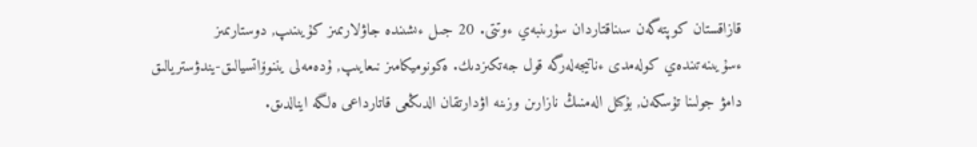قازاقستان كوپتەگەن سىناقتاردان سۇرىنبەي ءوتتى. 20 جىل ءىشىندە جاۋلارىمىز كۇيىنىپ, دوستارىمىز ءسۇيىنەتىندەي كولەمدى ءناتيجەلەرگە قول جەتكىزدىك. ەكونوميكامىز نىعايىپ, ۇدەمەلى يننوۆاتسيالىق-يندۋستريالىق دامۋ جولىنا تۇسكەن, بۇكىل الەمنىڭ نازارىن وزىنە اۋدارتقان الدىڭعى قاتارداعى ەلگە اينالدىق.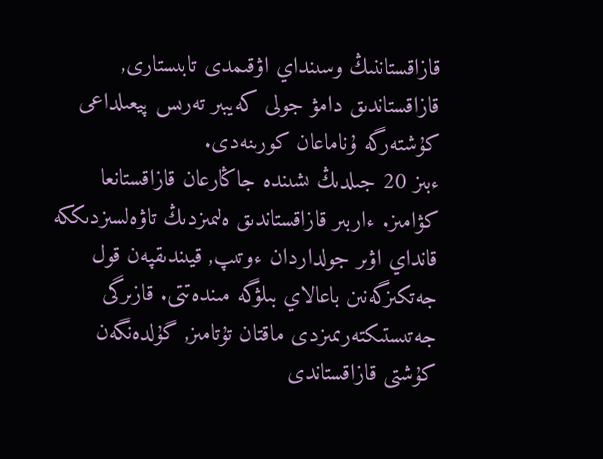قازاقستاننىڭ وسىنداي اۋقىمدى تابىستارى, قازاقستاندىق دامۋ جولى كەيبىر تەرىس پيعىلداعى كۇشتەرگە ۇناماعان كورىنەدى.
ءبىز 20 جىلدىڭ ىشىندە جاڭارعان قازاقستانعا كۋامىز. ءاربىر قازاقستاندىق ەلىمىزدىڭ تاۋەلسىزدىككە قانداي اۋىر جولداردان ءوتىپ, قيىندىقپەن قول جەتكىزگەنىن باعالاي بىلۋگە مىندەتتى. قازىرگى جەتىستىكتەرىمىزدى ماقتان تۇتامىز, گۇلدەنگەن كۇشتى قازاقستاندى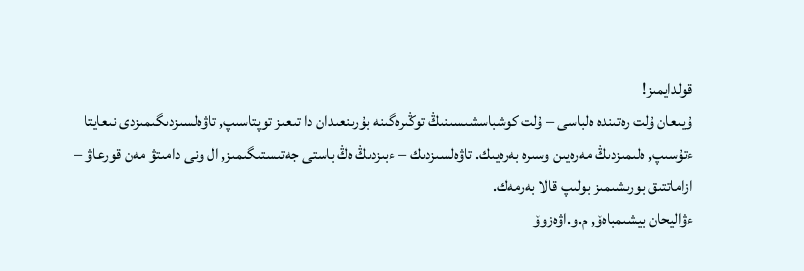قولدايمىز!
ۇيىعان ۇلت رەتىندە ەلباسى – ۇلت كوشباسشىسىنىڭ توڭىرەگىنە بۇرىنعىدان دا تىعىز توپتاسىپ, تاۋەلسىزدىگىمىزدى نىعايتا ءتۇسىپ, ەلىمىزدىڭ مەرەيىن وسىرە بەرەيىك. تاۋەلسىزدىك – ءبىزدىڭ ەڭ باستى جەتىستىگىمىز, ال ونى دامىتۋ مەن قورعاۋ – ازاماتتىق بورىشىمىز بولىپ قالا بەرمەك.
ءۋاليحان بيشىمباەۆ, م.و.اۋەزوۆ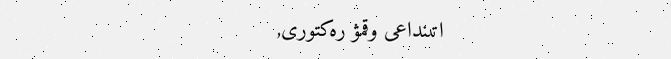اتىنداعى وقمۋ رەكتورى,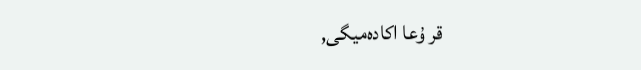قر ۇعا اكادەميگى,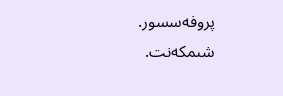پروفەسسور.
شىمكەنت.